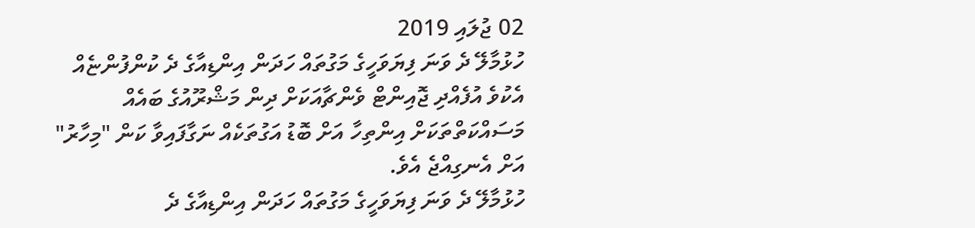02 ޖުލައި 2019
ހުޅުމާލޭ ދެ ވަނަ ފިޔަވަހީގެ މަގުތައް ހަދަން އިންޑިއާގެ ދެ ކުންފުންޏެއް އެކުވެ އުފެއްދި ޖޮއިންޓް ވެންޗާއަކަށް ދިން މަޝްރޫއުގެ ބައެއް މަސައްކަތްތަކަށް އިންތިހާ އަށް ބޮޑު އަގުތަކެއް ނަގާފައިވާ ކަން "މިހާރު" އަށް އެނގިއްޖެ އެވެ.
ހުޅުމާލޭ ދެ ވަނަ ފިޔަވަހީގެ މަގުތައް ހަދަން އިންޑިއާގެ ދެ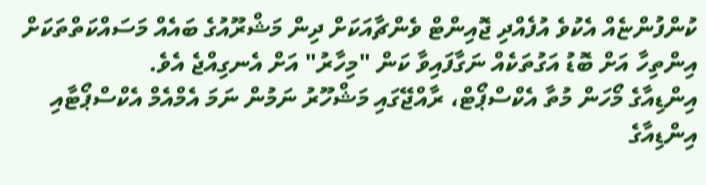ކުންފުންޏެއް އެކުވެ އުފެއްދި ޖޮއިންޓް ވެންޗާއަކަށް ދިން މަޝްރޫއުގެ ބައެއް މަސައްކަތްތަކަށް އިންތިހާ އަށް ބޮޑު އަގުތަކެއް ނަގާފައިވާ ކަން "މިހާރު" އަށް އެނގިއްޖެ އެވެ.
އިންޑިއާގެ މޯހަން މުތާ އެކްސްޕޯޓް، ރާއްޖޭގައި މަޝްހޫރު ނަމުން ނަމަ އެމްއެމް އެކްސްޕޯޓާއި އިންޑިއާގެ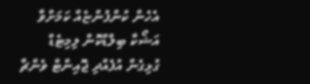އެހެން ކުންފުންޏެއް ކަމަށްވާ އަޝޯކާ ބިލްޑްކޮން ލިމިޓެޑް ގުޅިގެން އުފެއްދި ޖޮއިންޓް ވެންޗާ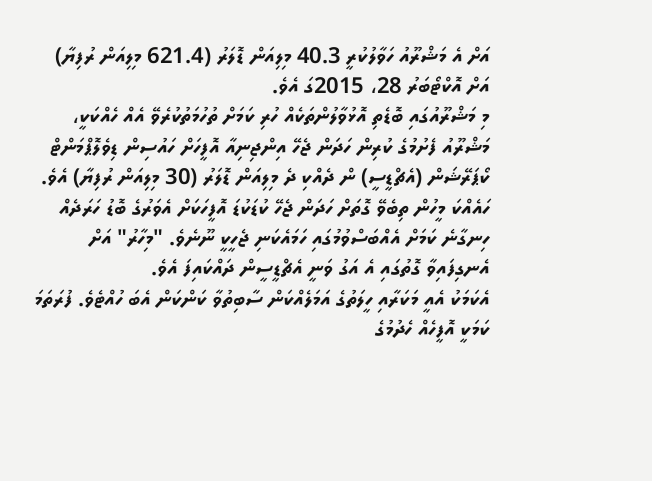އަށް އެ މަޝްރޫއު ހަވާލުކުރީ 40.3 މިލިއަން ޑޮލަރު (621.4 މިލިއަން ރުފިޔާ) އަށް އޮކްޓޯބަރު 28، 2015ގަ އެވެ.
މި މަޝްރޫއުގައި ބޮޑެތި އޮޅުވާލުންތަކެއް ހުރި ކަމަށް ތުހުމަތުކުރެވޭ އެއް ހެއްކަކީ، މަޝްރޫއު ފެށުމުގެ ކުރިން ހަދަން ޖެހޭ އިންޖިނިއާ އޮފީހަށް ހައުސިން ޑިވެލޮޕްމަންޓް ކޯޕަރޭޝަން (އެޗްޑީސީ) ން ދެއްކި ދެ މިލިއަން ޑޮލަރު (30 މިލިއަން ރުފިޔާ) އެވެ. ހައެއްކަ މީހުން ތިބެވޭ ގޮތަށް ހަދަން ޖެހޭ ކުޑަކުޑަ އޮފީހަކަށް އެވަރުގެ ބޮޑު ހަރަދެއް ހިނގާނެ ކަމަށް އެއްބަސްވުމުގައި ހަމައެކަނި ޖެހީކީ ނޫނެވެ. "މިހާރު" އަށް އެނގިފައިވާ ގޮތުގައި އެ އަގު ވަނީ އެޗްޑީސީން ދައްކައިފަ އެވެ.
އެކަމަކު އެއީ މަކަރާއި ހީލަތުގެ އަމަލެއްކަން ސާބިތުވާ ކަންކަން އެބަ ހުއްޓެވެ. ފުރަތަމަ ކަމަކީ އޮފީހެއް ހެދުމުގެ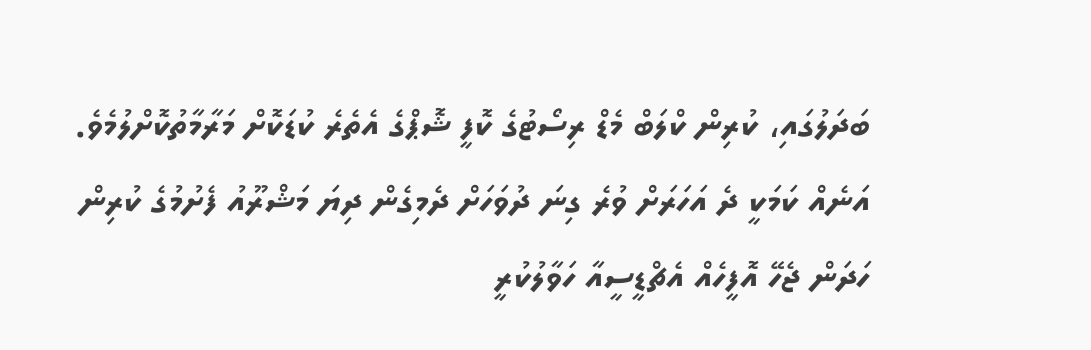ބަދަލުގައި، ކުރިން ކްލަބް މެޑް ރިސޯޓުގެ ކޮފީ ޝޮޕްގެ އެތެރެ ކުޑަކޮށް މަރާމާތުކޮށްލުމެވެ. އަނެއް ކަމަކީ ދެ އަހަރަށް ވުރެ ގިނަ ދުވަހަށް ދެމިގެން ދިޔަ މަޝްރޫއު ފެށުމުގެ ކުރިން ހަދަން ޖެހޭ އޮފީހެއް އެޗްޑީސީއާ ހަވާލުކުރީ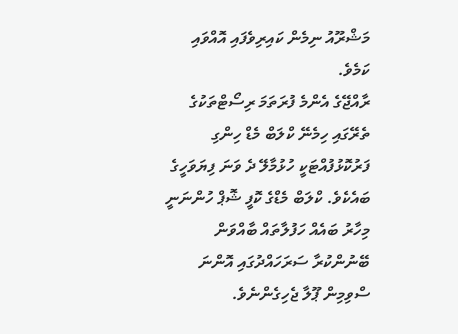މަޝްރޫއު ނިމެން ކައިރިވެފައި އޮއްވައި ކަމެވެ.
ރާއްޖޭގެ އެންމެ ފުރަތަމަ ރިސޯޓްތަކުގެ ތެރޭގައި ހިމެނޭ ކްލަބް މެޑް ހިންގި ފަރުކޮޅުފުއްޓަކީ ހުޅުމާލޭ ދެ ވަނަ ފިޔަވަހީގެ ބައެކެވެ. ކްލަބް މެޑްގެ ކޮފީ ޝޮޕް ހުންނަނީ މިހާރު ބައެއް ހަފުލާތައް ބާއްވަން ބޭނުންކުރާ ސަރަހައްދުގައި އޮންނަ ސްވިމިން ޕޫލާ ޖެހިގެންނެވެ.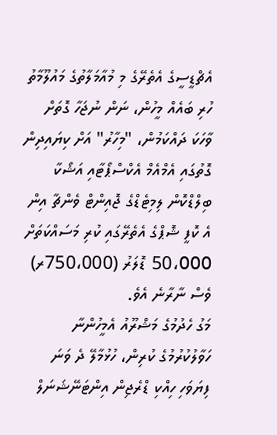އެޗްޑީސީގެ އެތެރޭގެ މި މުއާމަލާތުގެ މައުލޫމާތު ހުރި ބައެއް މީހުން، ނަން ނުޖަހާ ގޮތަށް ވާހަކަ ދައްކަމުން، "މިހާރު" އަށް ކިޔައިދިން ގޮތުގައި އެމްއެމް އެކްސްޕޯޓާއި އަޝޯކާ ބިލްޑްކޮން ލިމިޓެޑްގެ ޖޮއިންޓް ވެންޗާ އިން އެ ކޮފީ ޝޮޕްގެ އެތެރޭގައި ކުރި މަސައްކަތަށް 50،000 ޑޮލަރު (750،000ރ) ވެސް ނާރާނެ އެވެ.
މަގު ހެދުމުގެ މަޝްރޫއު އެމީހުންނާ ހަވާލުކުރުމުގެ ކުރިން، ހުޅުމާލޭ ދެ ވަނަ ފިޔަވަހި ހިއްކި ޑްރެޖިން އިންޓަނޭޝަނަލް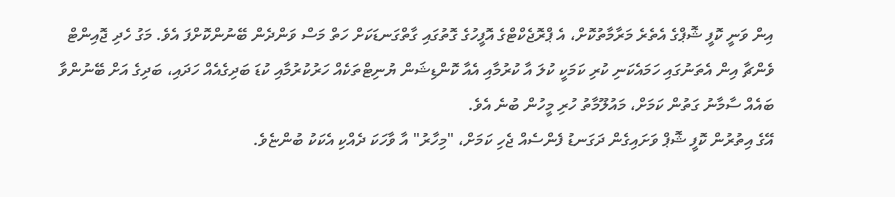އިން ވަނީ ކޮފީ ޝޮޕްގެ އެތެރެ މަރާމާތުކޮށް، އެ ޕްރޮޖެކްޓްގެ އޮފީހުގެ ގޮތުގައި ގާތްގަނޑަކަށް ހަތް މަސް ވަންދެން ބޭނުންކޮށްފަ އެވެ. މަގު ހެދި ޖޮއިންޓް ވެންޗާ އިން އެތަނުގައި ހަމައެކަނި ކުރި ކަމަކީ ކުލަ އާ ކުރުމާއި އެއާ ކޮންޑިޝަން ޔުނިޓްތަކެއް ހަރުކުރުމާއި ކުޑަ ބަދިގެއެއް ހަދައި، ބަދިގެ އަށް ބޭނުންވާ ބައެއް ސާމާނު ގަތުން ކަމަށް، މައުލޫމާތު ހުރި މީހުން ބުނެ އެވެ.
އޭގެ އިތުރުން ކޮފީ ޝޮޕް ވަށައިގެން ދަގަނޑު ފެންސެއް ޖެހި ކަމަށް، "މިހާރު" އާ ވާހަކަ ދެއްކި އެކަކު ބުންޏެވެ.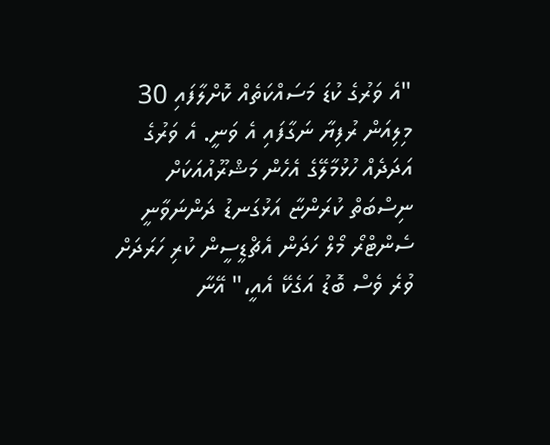"އެ ވަރުގެ ކުޑަ މަސައްކަތެއް ކޮށްލާފައި 30 މިލިއަން ރުފިޔާ ނަގާފައި އެ ވަނީ. އެ ވަރުގެ އަދަދެއް ހުޅުމާލޭގެ އެހެން މަޝްރޫއުއަކަށް ނިސްބަތް ކުރަންޏާ އަޅުގަނޑު ދަންނަވާނީ ސެންޓްރޯ މޯލް ހަދަން އެޗްޑީސީން ކުރި ހަރަދަށް ވުރެ ވެސް ބޮޑު އަގެކޭ އެއީ،" އޭނާ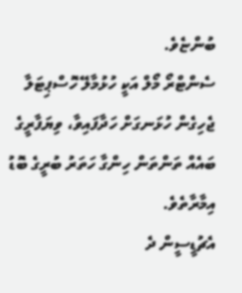ބުންޏެވެ.
ސެންޓްރޯ މޯލް އަކީ ހުޅުމާލޭ ހޮސްޕިޓަލާ ޖެހިގެން ހުޅަނގަށް ހަދާފައިވާ، ވިޔަފާރީގެ ބައެއް ތަންތަން ހިންގާ ހަތަރު ބުރީގެ ބޮޑު އިމާރާތެވެ.
އެޗުޑީސީން ދެ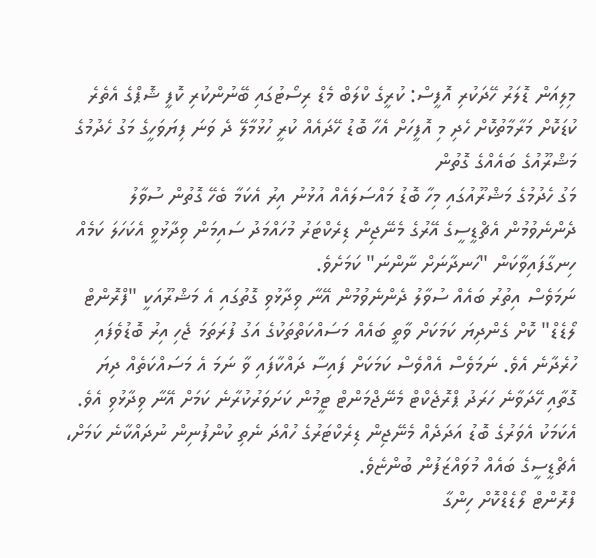މިލިއަން ޑޮލަރު ހޭދަކުރި އޮފީސް: ކުރީގެ ކްލަބް މެޑް ރިސޯޓުގައި ބޭނުންކުރި ކޮފީ ޝޮޕްގެ އެތެރެ ކުޑަކޮށް މަރާމާތުކޮށް ހެދި މި އޮފީހަށް އެހާ ބޮޑު ހޭދައެއް ކުރީ ހުޅުމާލޭ ދެ ވަނަ ފިޔަވަހީގެ މަގު ހެދުމުގެ މަޝްރޫއުގެ ބައެއްގެ ގޮތުން
މަގު ހެދުމުގެ މަޝްރޫއުގައި މިހާ ބޮޑު މައްސަލައެއް އުޅުނު އިރު އެކަމާ ބެހޭ ގޮތުން ސުވާލު ދެންނެވުމުން އެޗްޑީސީގެ އޭރުގެ މެނޭޖިން ޑިރެކްޓަރު މުހައްމަދު ސައިމަން ވިދާޅުވީ އެކަހަލަ ކަމެއް ހިނގާފައިވާކަން "ހަނދާނަށް ނާންނަ" ކަމަށެވެ.
ނަމަވެސް އިތުރު ބައެއް ސުވާލު ދެންނެވުމުން އޭނާ ވިދާޅުވި ގޮތުގައި އެ މަޝްރޫއަކީ "ފްރޮންޓް ލޯޑެޑް" ކޮށް ގެންދިޔަ ކަމަކަށް ވާތީ ބައެއް މަސައްކަތްތަކުގެ އަގު ފުރަތަމަ ޖެހި އިރު ބޮޑުވެފައި ހުރެދާނެ އެވެ. ނަމަވެސް އެއްވެސް ކަމަކަށް ފައިސާ ދައްކާފައި ވާ ނަމަ އެ މަސައްކަތެއް ދިޔަ ގޮތާއި ހޭދަވާނެ ހަރަދު ޕްރޮޖެކްޓް މެނޭޖްމަންޓް ޓީމުން ކަށަވަރުކުރާނެ ކަމަށް އޭނާ ވިދާޅުވި އެވެ.
އެކަމަކު އެވަރުގެ ބޮޑު އަދަދެއް މެނޭޖިން ޑިރެކްޓަރުގެ ހުއްދަ ނެތި ކުންފުނިން ނުދައްކާނެ ކަމަށް، އެޗްޑީސީގެ ބައެއް މުވައްޒަފުން ބުންޏެވެ.
ފްރޮންޓް ލޯޑެޑްކޮށް ހިންގާ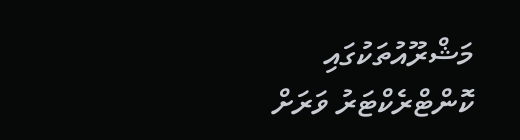މަޝްރޫއުތަކުގައި ކޮންޓްރެކްޓަރު ވަރަށް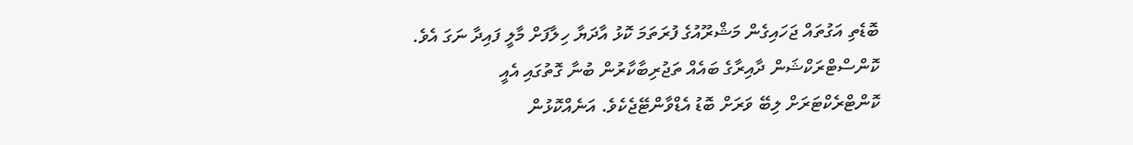ބޮޑެތި އަގުތައް ޖަހައިގެން މަޝްރޫއުގެ ފުރަތަމަ ކޮޅު އާދަޔާ ހިލާފަށް މާލީ ފައިދާ ނަގަ އެވެ. ކޮންސްޓްރަކްޝަން ދާއިރާގެ ބައެއް ތަޖުރިބާކާރުން ބުނާ ގޮތުގައި އެއީ ކޮންޓްރެކްޓަރަށް ލިބޭ ވަރަށް ބޮޑު އެޑްވާންޓޭޖެކެވެ. އަނެއްކޮޅުން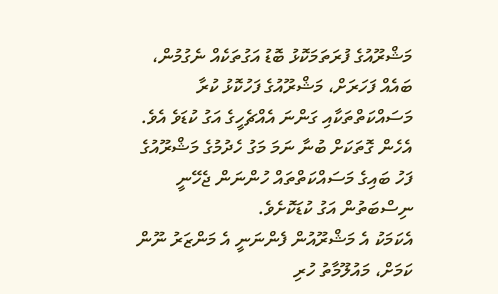މަޝްރޫއުގެ ފުރަތަމަކޮޅު ބޮޑު އަގުތަކެއް ނެގުމުން، ބައެއް ފަހަރަށް، މަޝްރޫއުގެ ފަހުކޮޅު ކުރާ މަސައްކަތްތަކާއި ގަންނަ އެއްޗެހީގެ އަގު ކުޑަވެ އެވެ. އެހެން ގޮތަކަށް ބުނާ ނަމަ މަގު ހެދުމުގެ މަޝްރޫއުގެ ފަހު ބައިގެ މަސައްކަތްތައް ހުންނަން ޖެހޭނީ ނިސްބަތުން އަގު ކުޑަކޮށެވެ.
އެކަމަކު އެ މަޝްރޫއުން ފެންނަނީ އެ މަންޒަރު ނޫން ކަމަށް، މައުލޫމާތު ހުރި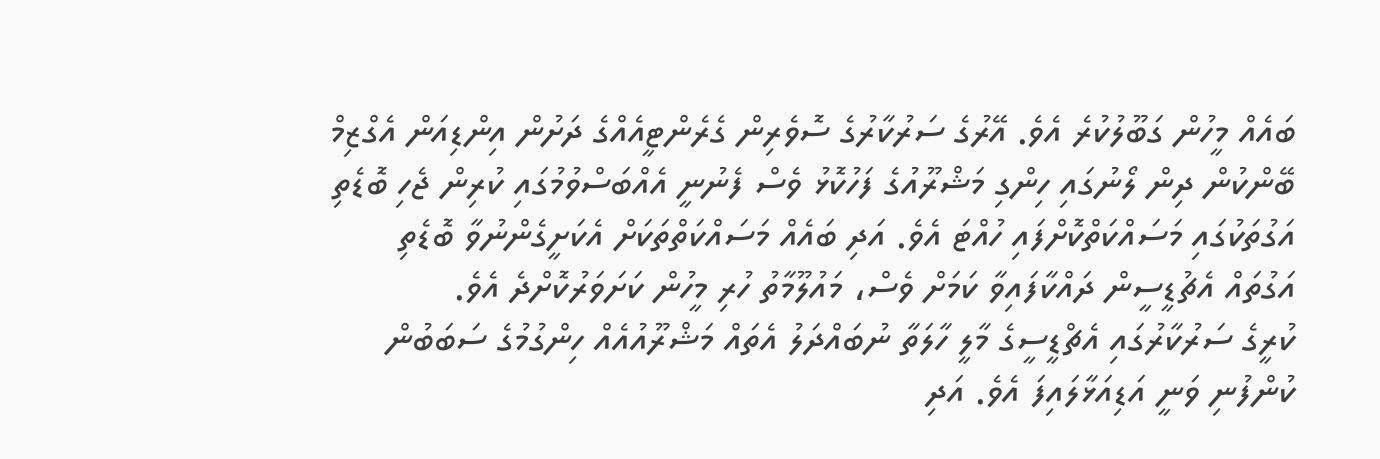ބައެއް މީހުން ގަބޫލުކުރެ އެވެ. އޭރުގެ ސަރުކާރުގެ ސޮވެރިން ގެރެންޓީއެއްގެ ދަށުން އިންޑިއަން އެގްޒިމް ބޭންކުން ދިން ލޯނުގައި ހިންގި މަޝްރޫއުގެ ފަހުކޮޅު ވެސް ފެނުނީ އެއްބަސްވުމުގައި ކުރިން ޖެހި ބޮޑެތި އަގުތަކުގައި މަސައްކަތްކޮށްފައި ހުއްޓަ އެވެ. އަދި ބައެއް މަސައްކަތްތަކަށް އެކަށީގެންނުވާ ބޮޑެތި އަގުތައް އެޗުޑީސީން ދައްކާފައިވާ ކަމަށް ވެސް، މައުލޫމާތު ހުރި މީހުން ކަށަވަރުކޮށްދެ އެވެ.
ކުރީގެ ސަރުކާރުގައި އެޗްޑީސީގެ މާލީ ހާލަތާ ނުބައްދަލު އެތައް މަޝްރޫއުއެއް ހިންގުމުގެ ސަބަބުން ކުންފުނި ވަނީ އަޑިއަޅާލައިފަ އެވެ. އަދި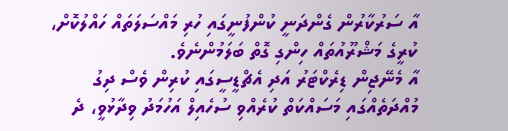އާ ސަރުކާރުން ގެންދަނީ ކުންފުނީގައި ހުރި މައްސަލަތައް ހައްލުކޮށް، ކުރީގެ މަޝްރޫއުތައް ހިންގި ގޮތް ބަލަމުންނެވެ.
އާ މެނޭޖިން ޑިރެކްޓަރު އަދި އެޗްޑީސީގައި ކުރިން ވެސް ދިގު މުއްދަތެއްގައި މަސައްކަތް ކުރެއްވި ސުހެއިލް އަހުމަދު ވިދާޅުވީ، ދެ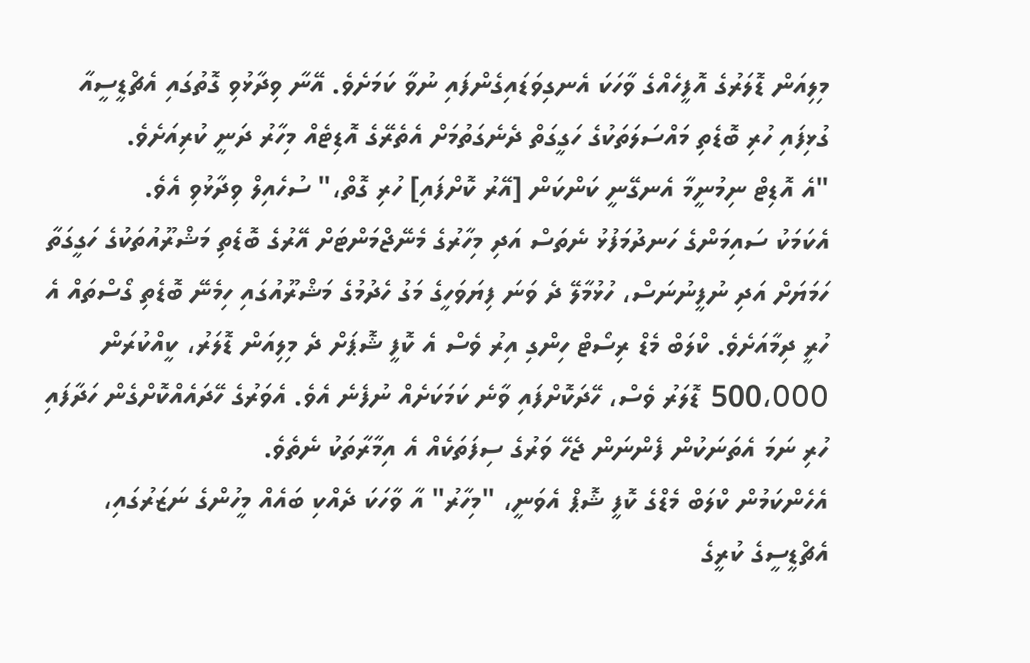މިލިއަން ޑޮލަރުގެ އޮފީހެއްގެ ވާހަކަ އެނގިވަޑައިގެންފައި ނުވާ ކަމަށެވެ. އޭނާ ވިދާޅުވި ގޮތުގައި އެޗްޑީސީއާ ގުޅިފައި ހުރި ބޮޑެތި މައްސަލަތަކުގެ ހަގީގަތް ދެނެގަތުމަށް އެތެރޭގެ އޮޑިޓެއް މިހާރު ދަނީ ކުރިއަށެވެ.
"އެ އޮޑިޓް ނިމުނީމާ އެނގޭނީ ކަންކަން [އޭރު ކޮށްފައި] ހުރި ގޮތް،" ސުހެއިލް ވިދާޅުވި އެވެ.
އެކަމަކު ސައިމަންގެ ހަނދުމަފުޅު ނެތަސް އަދި މިހާރުގެ މެނޭޖްމަންޓަށް އޭރުގެ ބޮޑެތި މަޝްރޫއުތަކުގެ ހަގީގަތާ ހަމަޔަށް އަދި ނުފީނުނަސް، ހުޅުމާލޭ ދެ ވަނަ ފިޔަވަހީގެ މަގު ހެދުމުގެ މަޝްރޫއުގައި ހިމެނޭ ބޮޑެތި ގޯސްތައް އެ ހުރީ ދިމާއަށެވެ. ކްލަބް މެޑް ރިސޯޓް ހިންގި އިރު ވެސް އެ ކޮފީ ޝޮޕަށް ދެ މިލިއަން ޑޮލަރު، ކީއްކުރަން 500،000 ޑޮލަރު ވެސް، ހޭދަކޮށްފައި ވާނެ ކަމަކަށެއް ނުފެނެ އެވެ. އެވަރުގެ ހޭދައެއްކޮށްގެން ހަދާފައި ހުރި ނަމަ އެތަނަކުން ފެންނަން ޖެހޭ ވަރުގެ ސިފަތަކެއް އެ އިމާރާތަކު ނެތެވެ.
އެހެންކަމުން ކްލަބް މެޑްގެ ކޮފީ ޝޮޕް އެވަނީ، "މިހާރު" އާ ވާހަކަ ދެއްކި ބައެއް މީހުންގެ ނަޒަރުގައި، އެޗްޑީސީގެ ކުރީގެ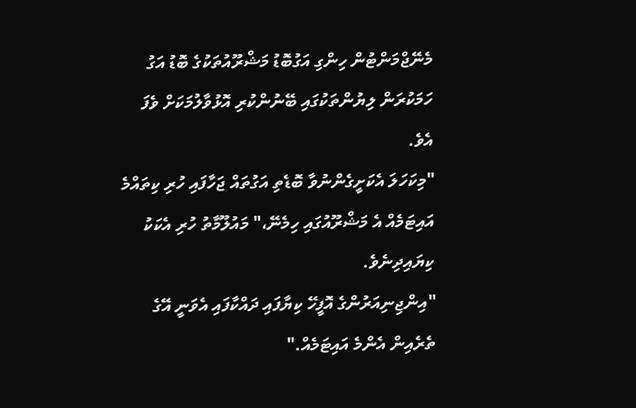މެނޭޖްމަންޓުން ހިންގި އަގުބޮޑު މަޝްރޫއުތަކުގެ ބޮޑު އަގު ހަމަކުރަން ލިޔުންތަކުގައި ބޭނުންކުރި އޮޅުވާލުމަކަށް ވެފަ އެވެ.
"މިކަހަލަ އެކަށީގެންނުވާ ބޮޑެތި އަގުތައް ޖަހާފައި ހުރި ކިތައްމެ އައިޓަމެއް އެ މަޝްރޫއުގައި ހިމެނޭ،" މައުލޫމާތު ހުރި އެކަކު ކިޔައިދިނެވެ.
"އިންޖިނިއަރުންގެ އޮފީހޭ ކިޔާފައި ދައްކާފައި އެވަނީ އޭގެ ތެރެއިން އެންމެ އައިޓަމެއް."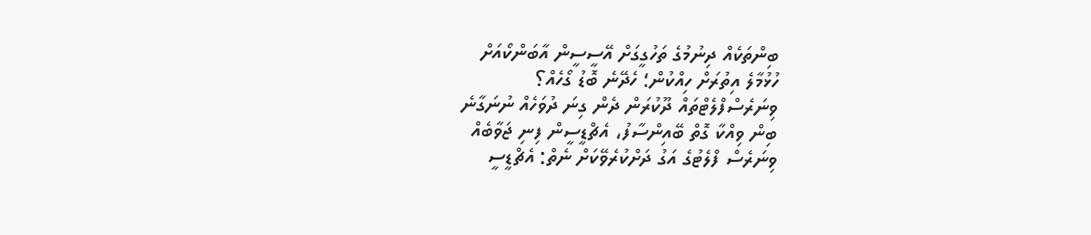ބިންތަކެއް ދިނުމުގެ ތަހުގީގަށް އޭސީސީން އާބަންކޯއަށް
ހުޅުމާލެ އިތުރަށް ހިއްކުން؛ ހެދޭނެ ބޮޑު ގޯހެއް؟
ވިނަރެސްފްލެޓްތައް ދޫކުރަން ދެން ގިނަ ދުވަހެއް ނުނަގާނެ
ބިން ވިއްކާ ގޮތް ބޭއިންސާފު، އެޗްޑީސީން ފިނި ޖަވާބެއް
ވިނަރެސް ފްލެޓުގެ އަގު ދަށްކުރެވޭކަށް ނެތް: އެޗްޑީސީ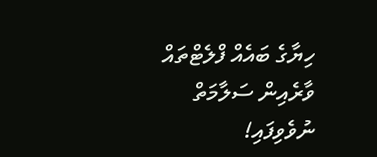ހިޔާގެ ބައެއް ފްލެޓްތައް ވާރެއިން ސަލާމަތް ނުވެވިފައި!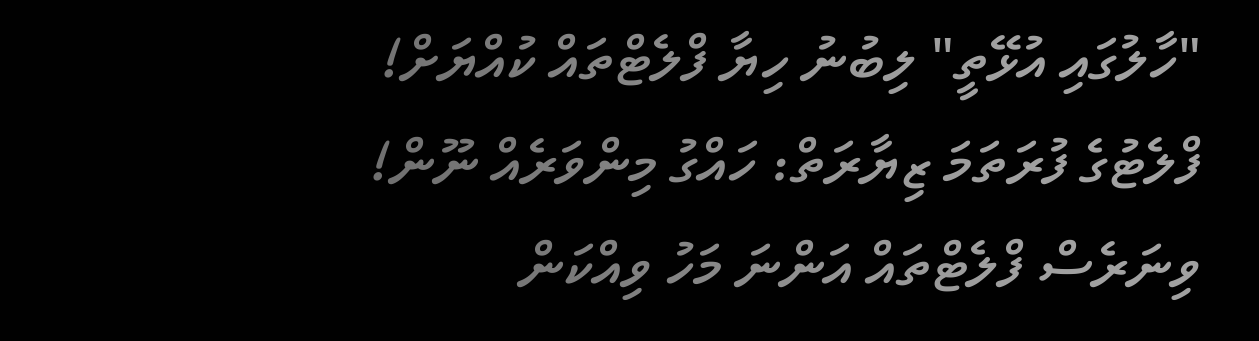"ހާލުގައި އުޅޭތީ" ލިބުނު ހިޔާ ފްލެޓްތައް ކުއްޔަށް!
ފްލެޓުގެ ފުރަތަމަ ޒިޔާރަތް: ހައްގު މިންވަރެއް ނޫން!
ވިނަރެސް ފްލެޓްތައް އަންނަ މަހު ވިއްކަން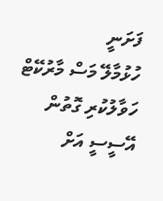ފަށަނީ
ހުޅުމާލޭ މަސް މާރުކޭޓް ހަވާލުކުރި ގޮތުން އޭސީސީ އަށް